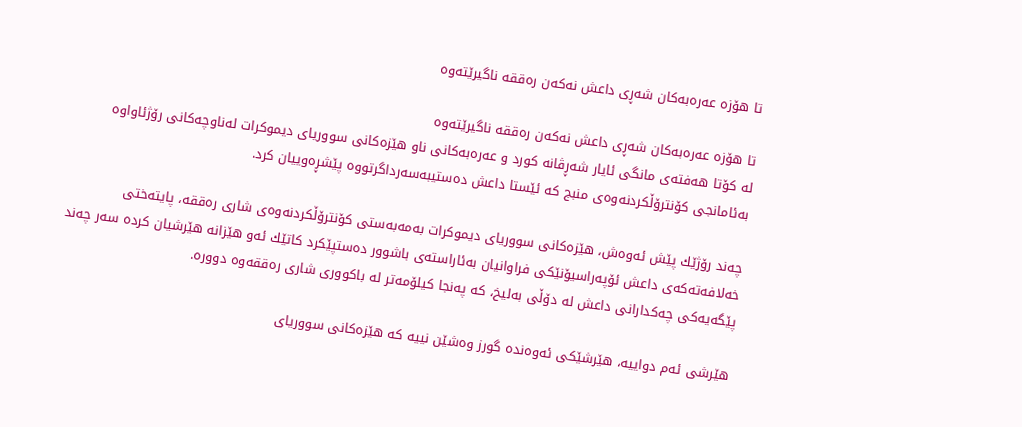تا هۆزە عەرەبەکان شەڕی داعش نەکەن رەققە ناگیرێتەوە

تا هۆزە عەرەبەکان شەڕی داعش نەکەن رەققە ناگیرێتەوە
له‌ كۆتا هه‌فته‌ى مانگی ئایار شه‌ڕڤانه‌ كورد و عه‌ره‌به‌كانى ناو هێزه‌كانى سووریاى دیموكرات له‌ناوچه‌كانى رۆژئاواوه‌ به‌ئامانجی كۆنترۆڵكردنه‌وه‌ى منبج كه‌ ئێستا داعش ده‌ستیبەسە‌رداگرتووه‌ پێشڕه‌وییان كرد.

چه‌ند رۆژێك پێش ئه‌وه‌ش، هێزه‌كانى سووریاى دیموكرات به‌مه‌به‌ستى كۆنترۆڵكردنه‌وه‌ى شاری ره‌ققه،‌ پایته‌ختى خه‌لافه‌ته‌كه‌ى داعش ئۆپه‌راسیۆنێكی فراوانیان به‌ئاراسته‌ى باشوور ده‌ستپێكرد كاتێك ئه‌و هێزانه‌ هێرشیان كرده‌ سه‌ر چه‌ند پێگه‌یه‌كی چه‌كدارانى داعش له‌ دۆڵى به‌لیخ، كه‌ په‌نجا كیلۆمه‌تر له‌ باكووری شاری ره‌ققه‌وه‌ دووره‌.

هێرشی ئه‌م دواییه‌، هێرشێكی ئه‌وه‌نده‌ گورز وه‌شێن نییه‌ كه‌ هێزه‌كانى سووریای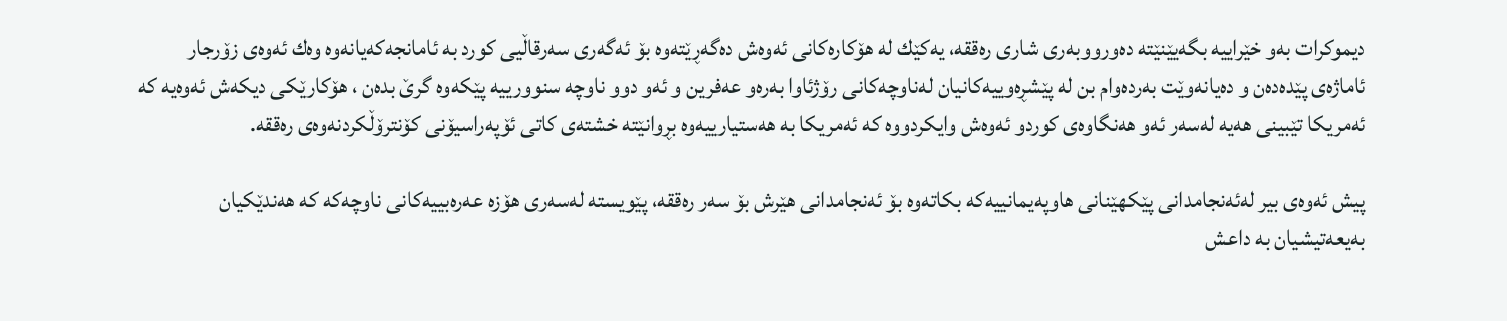دیموکرات به‌و خێراییه‌ بگه‌یێنێته‌ ده‌ورووبه‌ری شاری ره‌ققه‌، یه‌كێك له‌ هۆكاره‌كانى ئه‌وه‌ش ده‌گه‌ڕێته‌وه‌ بۆ ئه‌گه‌ری سه‌رقاڵیی كورد به‌ ئامانجه‌كه‌یانه‌وه‌ وه‌ك ئه‌وه‌ى زۆرجار ئاماژه‌ى پێده‌ده‌ن و ده‌یانه‌وێت به‌رده‌وام بن له‌ پێشڕه‌وییه‌كانیان له‌ناوچه‌كانى رۆژئاوا به‌ره‌و عەفرین و ئه‌و دوو ناوچه‌ سنوورییه‌ پێكه‌وه‌ گرێ بده‌ن ، هۆكارێكی دیكه‌ش ئه‌وه‌یه‌ كه‌ ئه‌مریكا تێبینی هه‌یه‌ له‌سه‌ر ئەو هەنگاوەی کوردو ئەوەش وایکردووە کە ئەمریکا بە هەستیارییەوە بڕوانێتە خشتەی کاتی ئۆپەراسیۆنی کۆنترۆڵکردنەوەی رەققە.

پیش ئەوەی بیر لەئەنجامدانی پێکهێنانی هاوپەیمانییەکە بکاتەوە بۆ ئەنجامدانی هێرش بۆ سەر رەققە، پێویستە لەسەری هۆزە عەرەبییەکانی ناوچەکە کە هەندێکیان بەیعەتیشیان بە داعش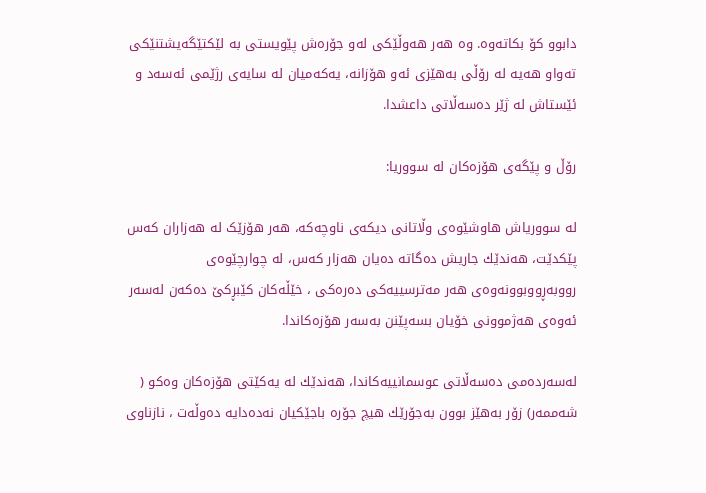دابوو کۆ بکاتەوە. وە هەر هەوڵێکی لەو جۆرەش پێویستی بە لێکتێگەیشتنێکی تەواو هەیە لە رۆڵی بەهێزی ئەو هۆزانە، یەکەمیان لە سایەی رژێمی ئەسەد و ئێستاش لە ژێر دەسەڵاتی داعشدا.

رۆڵ و پێگەی هۆزەکان لە سووریا:

لە سووریاش هاوشێوەی وڵاتانی دیکەی ناوچەکە، هەر هۆزێک لە هەزاران كه‌س پێكدێت، هه‌ندێك جاریش ده‌گاته‌ ده‌یان هه‌زار كه‌س، له‌ چوارچێوه‌ى رووبەڕووبوونه‌وه‌ى هه‌ر مه‌ترسییه‌كى ده‌ره‌كی ، خێڵه‌كان كێبڕكێ ده‌كه‌ن‌ له‌سه‌ر ئه‌وه‌ى هه‌ژموونی خۆیان بسه‌پێنن به‌سه‌ر هۆزه‌كاندا.

له‌سه‌رده‌می ده‌سه‌ڵاتى عوسمانییه‌كاندا، هه‌ندێك له‌ یه‌كێتى هۆزه‌كان وه‌كو ( شه‌ممه‌ر) زۆر به‌هێز بوون به‌جۆرێك هیچ جۆره‌ باجێكیان نه‌ده‌دایه‌ ده‌وڵه‌ت ، نازناوى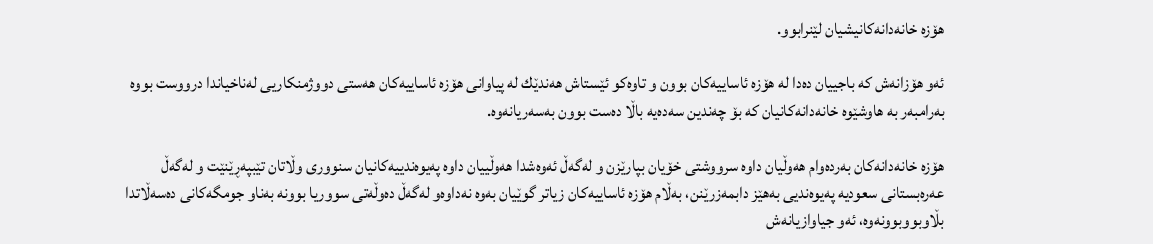هۆزه‌ خانەدانەکانیشیان لێنرابوو.

ئه‌و هۆزانه‌ش كه‌ باجییان ده‌دا له‌ هۆزه‌ ئاساییه‌كان بوون و تاوەکو ئێستاش هه‌ندێك له‌ پیاوانى هۆزه‌ ئاساییه‌كان هه‌ستی دووژمنكاریی له‌ناخیاندا درووست بووه‌ به‌رامبه‌ر به‌ هاوشێوه‌ خانه‌دانه‌كانیان كه‌ بۆ چه‌ندین سه‌ده‌یه‌ باڵا دەست بوون بەسەریانه‌وه‌.

هۆزه‌ خانه‌دانه‌كان به‌رده‌وام هه‌وڵیان داوه‌ سرووشتى خۆیان بپارێزن و له‌گه‌ڵ ئه‌وه‌شدا هه‌وڵییان داوه‌ په‌یوه‌ندییه‌كانیان سنووری وڵاتان تێبپه‌ڕێنێت و له‌گه‌ڵ عه‌ره‌بستانى سعودیه‌ په‌یوه‌ندیی بەهێز دابمه‌زرێنن، به‌ڵام هۆزه‌ ئاساییه‌كان زیاتر گوێیان بەوە نەداوەو لەگەڵ دەوڵەتی سووریا بوونە بەناو جومگەکانی دەسەڵاتدا بڵاوبووبوونەوە، ئه‌و جیاوازیانەش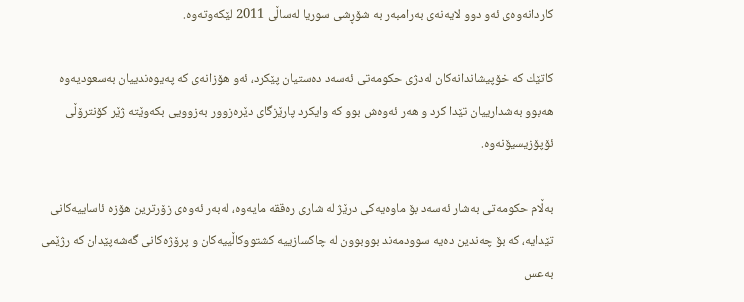كاردانه‌وه‌ى ئه‌و دوو لایه‌نه‌ى به‌رامبه‌ر به‌ شۆڕشی سوریا له‌ساڵى 2011 لێكه‌وته‌وه‌.

كاتێك كه‌ خۆپیشاندانه‌كان له‌دژی حكومه‌تى ئه‌سه‌د ده‌ستیان پێكرد، ئه‌و هۆزانه‌ى كه‌ په‌یوه‌ندییان به‌سعودیه‌وه‌ هه‌بوو به‌شدارییان تێدا كرد و هه‌ر ئه‌وه‌ش بوو كه‌ وایكرد پارێزگاى دێره‌زوور به‌زوویی بكه‌وێته‌ ژێر كۆنترۆڵی ئۆپۆزیسیۆنه‌وه‌.

به‌ڵام حکومەتی بەشار ئەسەد بۆ ماوه‌یه‌كی درێژ لە شاری ره‌ققه‌ مایه‌وه‌، له‌به‌ر ئه‌وه‌ى زۆرترین هۆزه‌ ئاساییه‌كانى تێدایه‌، كه‌ بۆ چەندین دەیە سوودمه‌ند بووبوون له‌ چاكسازییه‌ كشتووكاڵییه‌كان و پرۆژه‌كانى گه‌شه‌پێدان كه‌ رژێمی به‌عس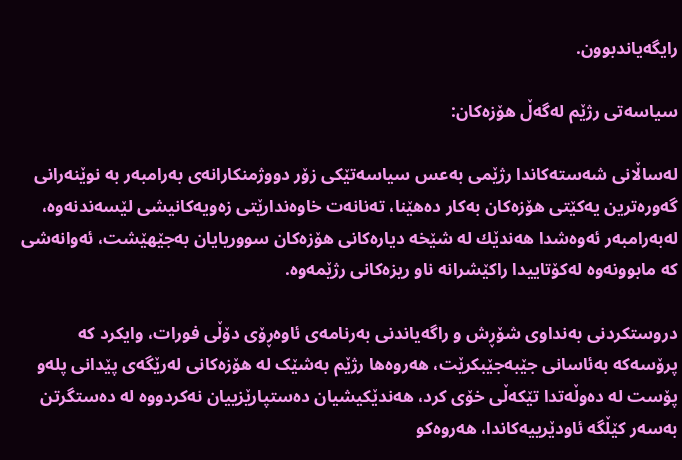رایگه‌یاندبوون.

سیاسەتی رژێم لەگەڵ هۆزەکان:

له‌ساڵانى شه‌سته‌كاندا رژێمی به‌عس سیاسه‌تێكی زۆر دووژمنکارانه‌ى به‌رامبه‌ر به‌ نوێنه‌رانى گه‌وره‌ترین یه‌كێتى هۆزه‌كان به‌كار ده‌هێنا، ته‌نانه‌ت خاوه‌ندارێتى زه‌ویه‌كانیشی لێسه‌ندنه‌وه‌، له‌به‌رامبه‌ر ئه‌وه‌شدا هه‌ندێك له‌ شێخه‌ دیاره‌كانى هۆزه‌كان سووریایان به‌جێهێشت، ئه‌وانه‌شی كه‌ مابوونه‌وه‌ له‌كۆتاییدا راكێشرانه‌ ناو ریزه‌كانى رژێمه‌وه‌.

دروستكردنى به‌نداوى شۆڕش و راگه‌یاندنى به‌رنامه‌ى ئاوه‌ڕۆى دۆڵى فورات، وایكرد كه‌ پرۆسه‌كه‌ به‌ئاسانى جێبه‌جێبكرێت، هه‌روه‌ها رژێم بەشێک لە هۆزەکانی له‌رێگه‌ى پێدانى پله‌و پۆست له‌ ده‌وڵه‌تدا تێكه‌ڵى خۆی كرد، هه‌ندێكیشیان ده‌ستپارێزییان نه‌كردووه‌ له‌ ده‌ستگرتن به‌سه‌ر كێڵگه‌ ئاودێرییه‌كاندا، هه‌روه‌كو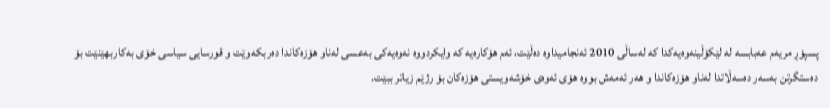پسپۆڕ مریه‌م عه‌بابسه‌ له‌ لێكۆڵینه‌وه‌یه‌كدا كه‌ له‌ساڵى 2010 ئه‌نجامیداوه‌ دەڵێت، ئه‌م هۆكاره‌یه‌ كه‌ وایكردووه‌ نه‌وه‌یه‌كی به‌عسى له‌ناو هۆزه‌كاندا ده‌ربكه‌وێت و قورسایی سیاسى خۆی به‌كاربهێنێت بۆ ده‌ستگرتن به‌سه‌ر ده‌سه‌ڵاتدا له‌ناو هۆزه‌كاندا و هه‌ر ئه‌مه‌ش بووه‌ هۆى ئه‌وه‌ى خۆشه‌ویستى هۆزه‌كان بۆ رژێم زیاتر ببێت.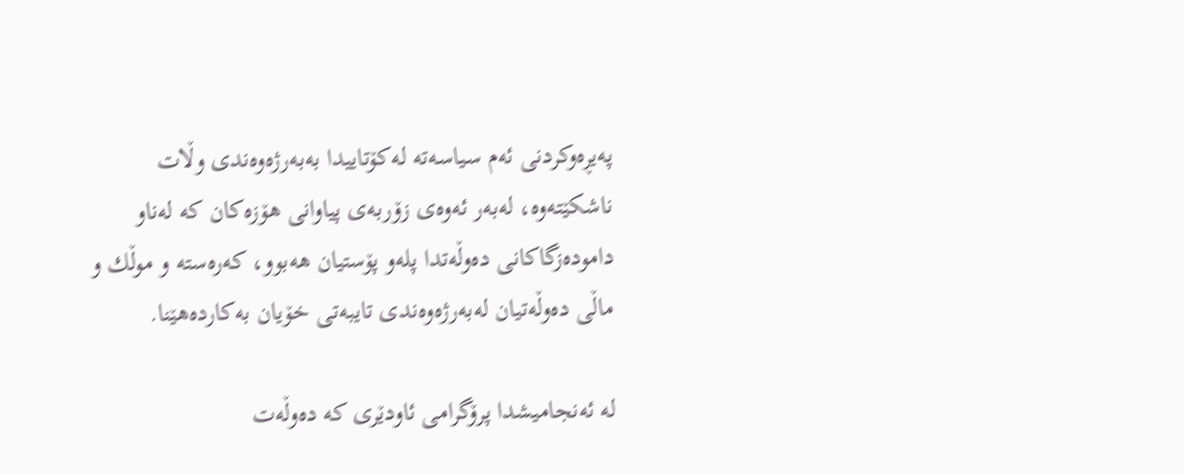په‌یڕه‌وكردنى ئه‌م سیاسه‌ته‌ له‌كۆتاییدا به‌به‌رژه‌وه‌ندی وڵات ناشكێته‌وه‌، له‌به‌ر ئه‌وه‌ى زۆربه‌ى پیاوانى هۆزه‌كان كه‌ له‌ناو دامو‌ده‌زگاكانى ده‌وڵه‌تدا پله‌و پۆستیان هه‌بوو، كه‌ره‌ستە و موڵك و ماڵى ده‌وڵه‌تیان له‌به‌رژه‌وه‌ندی تایبه‌تى خۆیان به‌كارده‌هێنا.

له‌ ئه‌نجامیشدا پرۆگرامى ئاودێری كه‌ ده‌وڵه‌ت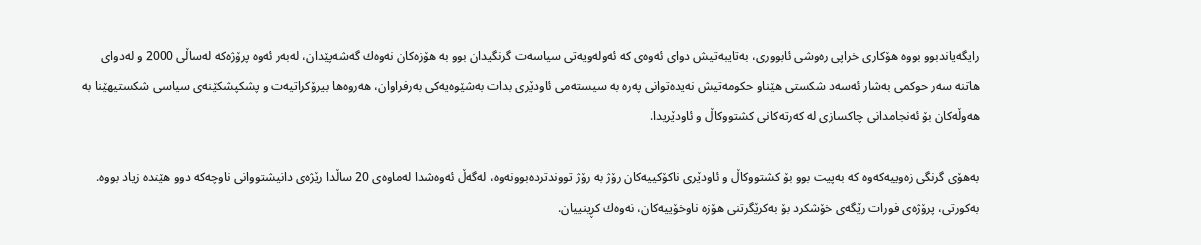رایگه‌یاندبوو بووه‌ هۆكاری خراپى ره‌وشی ئابووری، به‌تایبه‌تیش دواى ئه‌وه‌ى كه‌ ئه‌وله‌ویه‌تى سیاسه‌ت گرنگیدان بوو به‌ هۆزه‌كان نه‌وه‌ك گه‌شه‌پێدان، له‌به‌ر ئه‌وه‌ پرۆژه‌كه‌ له‌ساڵى 2000 و له‌دواى هاتنه‌ سه‌ر حوکمى به‌شار ئه‌سه‌د شكستى هێناو حكومه‌تیش نه‌یده‌توانى په‌ره‌ به‌ سیسته‌می ئاودێری بدات به‌شێوه‌یه‌كی به‌رفراوان، هه‌روه‌ها بیرۆکراتیه‌ت و پشكپشكێنه‌ى سیاسى شكستیهێنا به‌ هه‌وڵه‌كان بۆ ئه‌نجامدانى چاكسازی له‌ كه‌رته‌كانى كشتووكاڵ و ئاودێریدا.

به‌هۆى گرنگى زه‌وییه‌كه‌وه‌ كه‌ به‌پیت بوو بۆ كشتووكاڵ و ئاودێری ناكۆكییه‌كان رۆژ به‌ رۆژ تووندترده‌بوونه‌وه‌، له‌گه‌ڵ ئه‌وه‌شدا له‌ماوه‌ى 20 ساڵدا رێژه‌ى دانیشتووانى ناوچه‌كه‌ دوو هێنده‌ زیاد بووه‌. به‌كورتی، پرۆژه‌ى فورات رێگه‌ى خۆشكرد بۆ به‌كرێگرتنى هۆزه‌ ناوخۆییه‌كان، نه‌وه‌ك كڕینییان.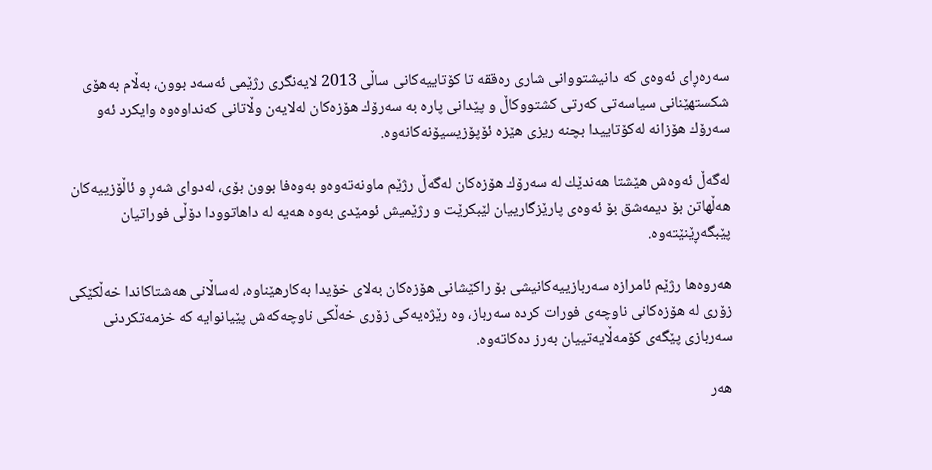سه‌ره‌ڕاى ئه‌وه‌ى كه‌ دانیشتووانى شاری ره‌ققه‌ تا كۆتاییه‌كانى ساڵى 2013 لایه‌نگری رژێمی ئه‌سه‌د بوون، به‌ڵام به‌هۆى شكستهێنانى سیاسه‌تى كه‌رتی كشتووكاڵ و پێدانى پاره‌ به‌ سه‌رۆك هۆزه‌كان له‌لایه‌ن وڵاتانى كه‌نداوه‌وه‌ وایكرد ئه‌و سه‌رۆك هۆزانه‌ له‌كۆتاییدا بچنه‌ ریزی هێزه‌ ئۆپۆزیسیۆنه‌كانه‌وه‌.

له‌گه‌ڵ ئه‌وه‌ش هێشتا هه‌ندێك له‌ سه‌رۆك هۆزه‌كان له‌گه‌ڵ رژێم ماونه‌ته‌وه‌و به‌وه‌فا بوون بۆی، لەدوای شەڕ و ئاڵۆزییەکان هه‌ڵهاتن بۆ دیمه‌شق بۆ ئه‌وه‌ى پارێزگارییان لێبكرێت و رژێمیش ئومێدی به‌وه‌ هه‌یه‌ له‌ داهاتوودا دۆڵى فوراتیان پێبگه‌ڕێنێته‌وه‌.

هه‌روه‌ها رژێم ئامرازه‌ سه‌ربازییه‌كانیشی بۆ راكێشانى هۆزه‌كان به‌لاى خۆیدا به‌كارهێناوه‌، له‌ساڵانى هه‌شتاكاندا خه‌ڵكێكی زۆری له‌ هۆزه‌كانى ناوچه‌ى فورات كرده‌ سه‌رباز، وە رێژه‌یه‌كی زۆری خه‌ڵكی ناوچه‌كه‌ش پێیانوایه‌ كه‌ خزمه‌تكردنى سه‌ربازی پێگه‌ى كۆمه‌ڵایه‌تییان به‌رز ده‌كاته‌وه‌.

هه‌ر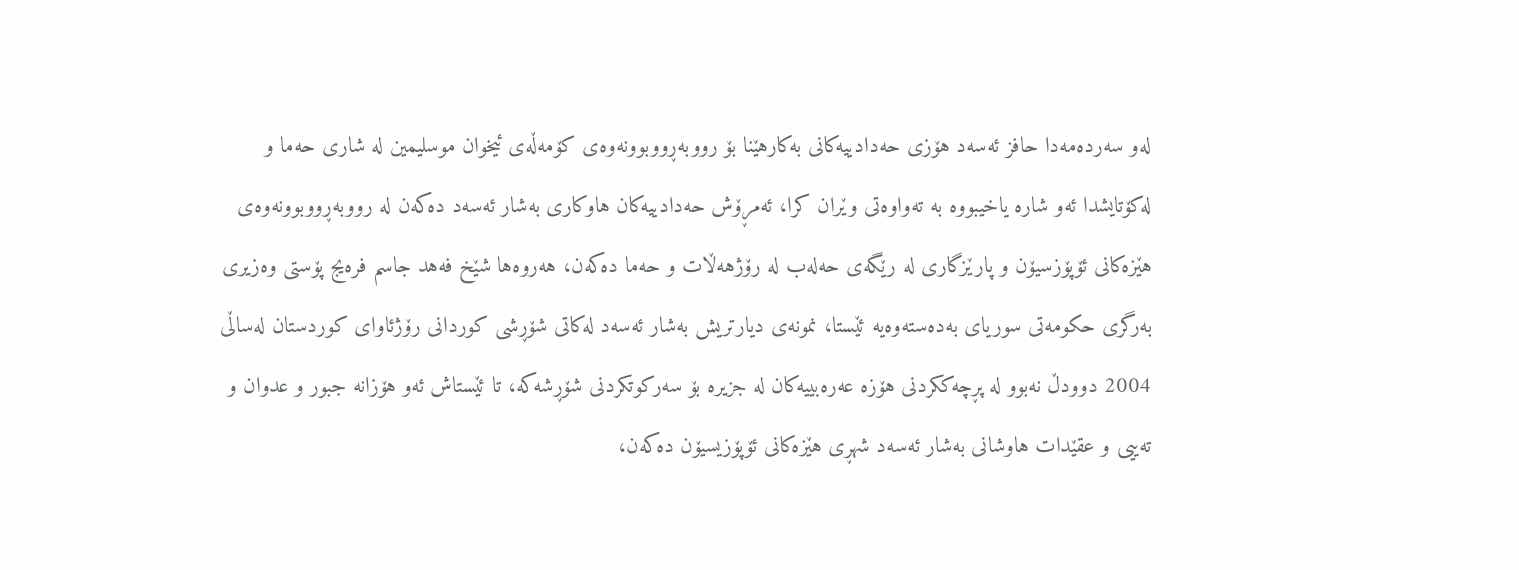له‌و سه‌رده‌مه‌دا حافز ئه‌سه‌د هۆزی حه‌دادییه‌كانى به‌كارهێنا بۆ رووبه‌ڕووبوونه‌وه‌ى كۆمه‌ڵەی ئیخوان موسلیمین له‌ شاری حه‌ما و له‌كۆتایشدا ئه‌و شاره‌ یاخیبووه‌ به‌ ته‌واوه‌تى وێران كرا، ئه‌مڕۆش حه‌دادییه‌كان هاوكاری به‌شار ئه‌سه‌د ده‌كه‌ن له‌ رووبه‌ڕووبوونه‌وه‌ى هێزه‌كانى ئۆپۆزسیۆن و پارێزگاری له‌ رێگه‌ى حه‌له‌ب له‌ رۆژهه‌ڵات و حه‌ما ده‌كه‌ن، هه‌روه‌ها شێخ فه‌هد جاسم فره‌یج پۆستى وه‌زیری به‌رگری حكومه‌تى سوریاى به‌ده‌سته‌وه‌یه‌ ئێستا، نمونه‌ى دیارتریش به‌شار ئه‌سه‌د له‌كاتى شۆڕشى كوردانى رۆژئاوای كوردستان له‌ساڵى 2004 دوودڵ نه‌بوو له‌ پڕچه‌ككردنى هۆزه‌ عه‌ره‌بییه‌كان له‌ جزیره‌ بۆ سه‌ركوتكردنى شۆڕشه‌كه‌، تا ئێستاش ئه‌و هۆزانه‌ جبور و عدوان و ته‌ییی و عقێدات هاوشانى به‌شار ئه‌سه‌د شهڕی هێزه‌كانى ئۆپۆزیسیۆن ده‌كه‌ن،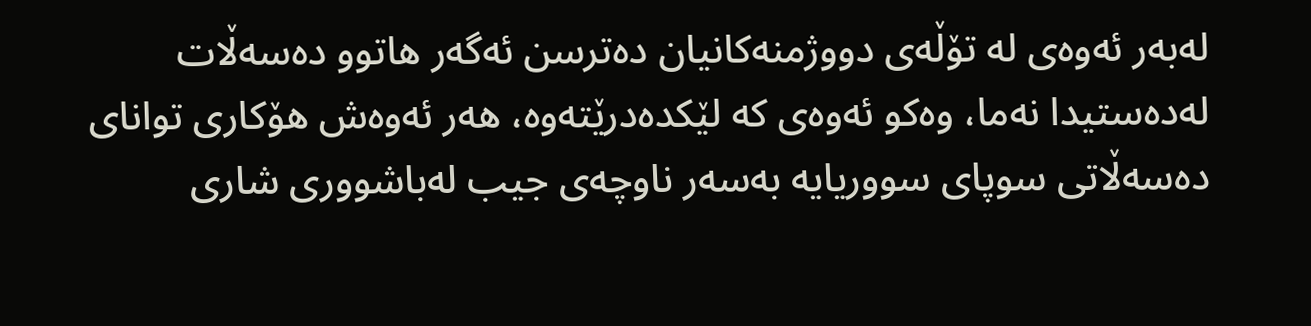له‌به‌ر ئه‌وه‌ى له‌ تۆڵه‌ى دووژمنه‌كانیان ده‌ترسن ئه‌گه‌ر هاتوو ده‌سه‌ڵات له‌ده‌ستیدا نه‌ما، وه‌كو ئه‌وه‌ى كه‌ لێكده‌درێته‌وه‌، هه‌ر ئه‌وه‌ش هۆكاری تواناى ده‌سه‌ڵاتى سوپاى سووریایه‌ به‌سه‌ر ناوچه‌ى جیب له‌باشووری شاری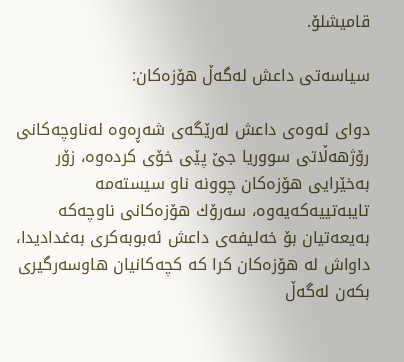قامیشلۆ.

سیاسه‌تى داعش له‌گه‌ڵ هۆزه‌كان:

دواى ئه‌وه‌ى داعش له‌رێگه‌ى شه‌ڕه‌وه‌ له‌ناوچه‌كانى رۆژهه‌ڵاتى سووریا جێ پێى خۆی كرده‌وه‌، زۆر به‌خێرایی هۆزه‌كان چوونه‌ ناو سیسته‌مه‌ تایبه‌تییه‌كه‌یه‌وه‌، سه‌رۆك هۆزه‌كانى ناوچه‌كه‌ به‌یعه‌تیان بۆ خه‌لیفه‌ى داعش ئه‌بوبه‌كری به‌غدادیدا، داواش له‌ هۆزه‌كان كرا كه‌ كچه‌كانیان هاوسه‌رگیری بكه‌ن له‌گه‌ڵ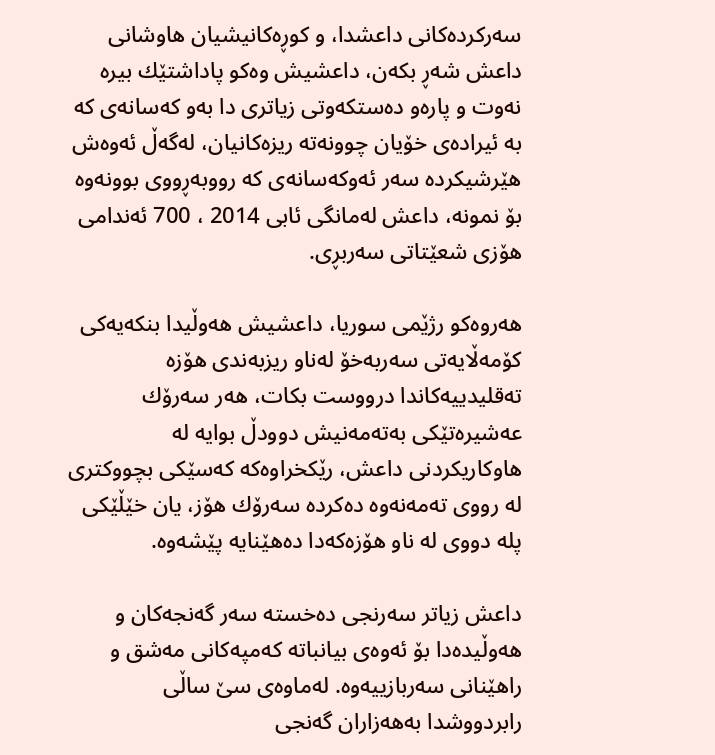سه‌ركرده‌كانى داعشدا، و كوڕه‌كانیشیان هاوشانی داعش شه‌ڕ بكه‌ن، داعشیش وه‌كو پاداشتێك بیره‌ نه‌وت و پاره‌و ده‌ستكه‌وتى زیاتری دا به‌و كه‌سانه‌ى كه‌ به‌ ئیراده‌ى خۆیان چوونه‌ته‌ ریزه‌كانیان، له‌گه‌ڵ ئه‌وه‌ش هێرشیكرده‌ سه‌ر ئه‌وكه‌سانه‌ى كه‌ رووبه‌ڕووی بوونه‌وه‌ بۆ نمونه‌، داعش له‌مانگی ئابی 2014 ، 700 ئه‌ندامی هۆزی شعێتاتى سه‌ربڕی.

هه‌روه‌كو رژێمی سوریا، داعشیش هه‌وڵیدا بنكه‌یه‌كی كۆمه‌ڵایه‌تى سه‌ربه‌خۆ له‌ناو ریزبه‌ندی هۆزه‌ ته‌قلیدییه‌كاندا درووست بكات، هه‌ر سه‌رۆك عه‌شیره‌تێكی به‌ته‌مه‌نیش دوودڵ بوایه‌ له‌ هاوكاریكردنى داعش، رێكخراوه‌كه‌ كه‌سێكی بچووكتری له‌ رووى ته‌مه‌نه‌وه‌ ده‌كرده‌ سه‌رۆك هۆز، یان خێڵێكى پله‌ دووی له‌ ناو هۆزه‌كه‌دا ده‌هێنایه‌ پێشه‌وه‌.

داعش زیاتر سه‌رنجی ده‌خسته‌ سه‌ر گه‌نجه‌كان و هه‌وڵیده‌دا بۆ ئه‌وه‌ى بیانباته‌ كه‌مپه‌كانى مه‌شق و راهێنانى سه‌ربازییه‌وه‌. له‌ماوه‌ى سێ ساڵى رابردووشدا به‌هه‌زاران گه‌نجی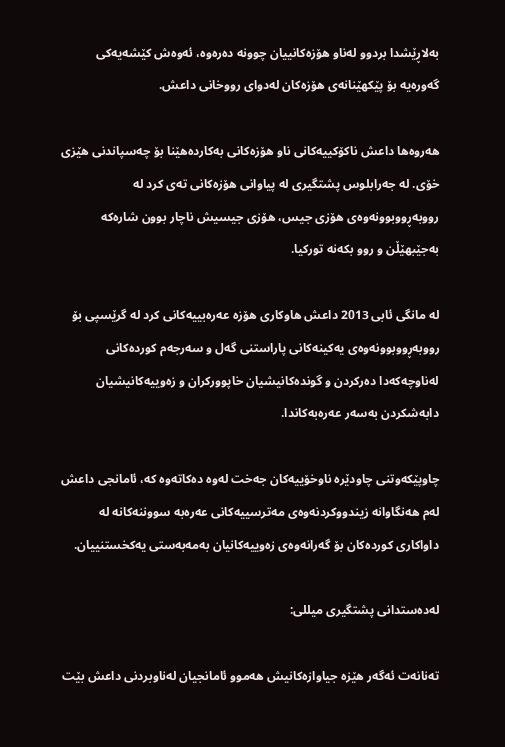به‌لاڕێشدا بردوو له‌ناو هۆزه‌كانییان چوونه‌ ده‌ره‌وه‌، ئه‌وه‌ش كێشه‌یه‌كی گه‌وره‌یه‌ بۆ پێكهێنانه‌ى هۆزه‌كان له‌دواى رووخانى داعش.

هه‌روه‌ها داعش ناكۆكییه‌كانى ناو هۆزه‌كانى به‌كارده‌هێنا بۆ چه‌سپاندنى هێزی خۆی. له‌ جه‌رابلوس پشتگیری له‌ پیاوانى هۆزه‌كانى ته‌ی كرد له‌ رووبه‌ڕووبوونه‌وه‌ى هۆزى جیس، هۆزی جیسیش ناچار بوون شاره‌كه‌ به‌جێبهێڵن و روو بكه‌نه‌ توركیا.

له‌ مانگی ئابی 2013 داعش هاوكاری هۆزه‌ عه‌ره‌بییه‌كانى كرد له‌ گرێسپی بۆ رووبه‌ڕووبوونه‌وه‌ى یه‌كینه‌كانى پاراستنى گه‌ل و سه‌رجه‌م كورده‌كانى له‌ناوچه‌كه‌دا ده‌ركردن و گونده‌كانیشیان خاپووركران و زه‌وییه‌كانیشیان دابه‌شكردن به‌سه‌ر عه‌ره‌به‌كاندا.

چاوپێكه‌وتنى چاودێره‌ ناوخۆییه‌كان جه‌خت له‌وه‌ ده‌كاته‌وه‌ كه‌، ئامانجی داعش له‌م هه‌نگاوانه‌ زیندووكردنه‌وه‌ى مه‌ترسییه‌كانى عه‌ره‌به‌ سووننه‌كانه‌ له‌ داواكاری كورده‌كان بۆ گه‌رانه‌وه‌ى زه‌وییه‌كانیان به‌مه‌به‌ستی یه‌كخستنییان.

له‌ده‌ستدانى پشتگیری میللی:

ته‌نانه‌ت ئه‌گه‌ر هێزه‌ جیاوازه‌كانیش هه‌موو ئامانجیان له‌ناوبردنى داعش بێت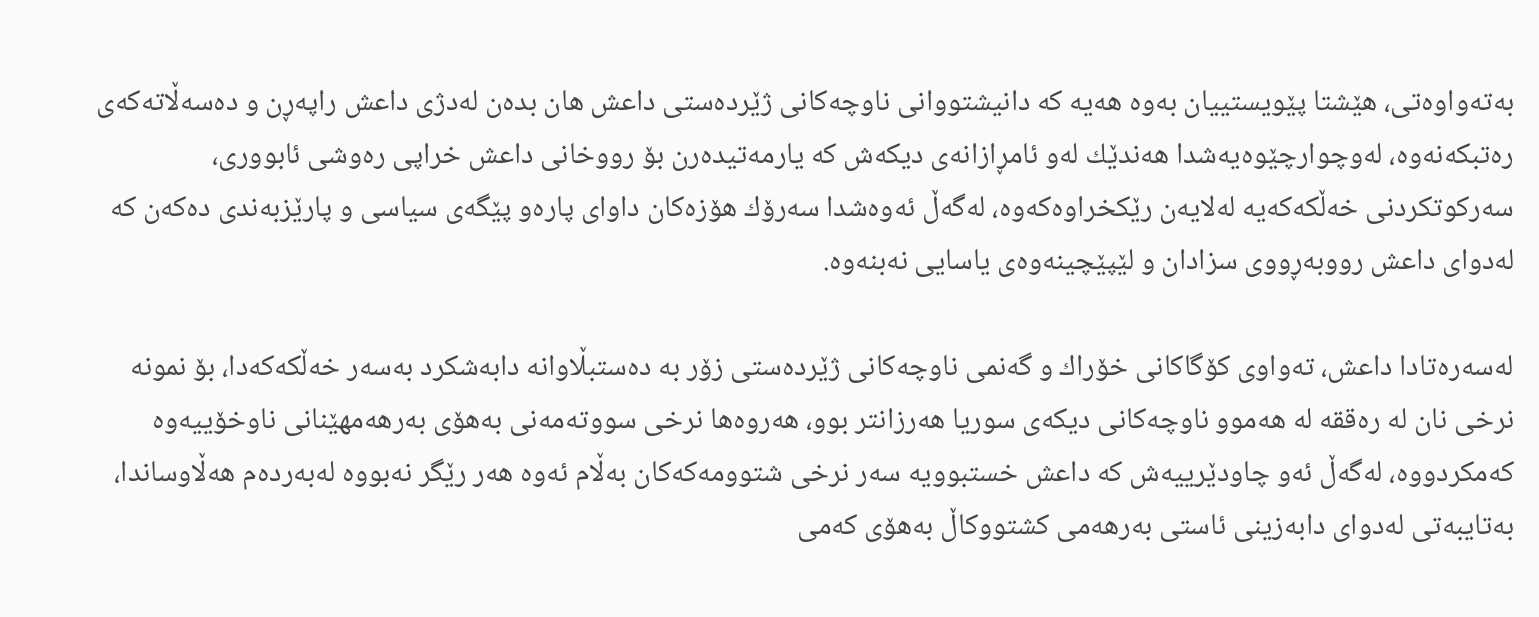به‌ته‌واوه‌تى، هێشتا پێویستییان به‌وه‌ هه‌یه‌ كه‌ دانیشتووانى ناوچه‌كانى ژێرده‌ستى داعش هان بده‌ن له‌دژى داعش راپه‌ڕن و دەسەڵاتەکەی ره‌تبكه‌نه‌وه‌، له‌وچوارچێوه‌یه‌شدا هه‌ندێك له‌و ئامڕازانه‌ى دیكه‌ش كه‌ یارمه‌تیده‌رن بۆ رووخانى داعش خراپی ره‌وشی ئابووری، سه‌ركوتكردنى خه‌ڵكه‌كه‌یه‌ له‌لایه‌ن رێكخراوه‌كه‌وه‌، له‌گه‌ڵ ئه‌وه‌شدا سه‌رۆك هۆزه‌كان داواى پاره‌و پێگه‌ى سیاسى و پارێزبه‌ندی ده‌كه‌ن كه‌ له‌دواى داعش رووبەڕووى سزادان و لێپێچینه‌وەی یاسایی‌ نه‌بنه‌وه‌.

له‌سه‌ره‌تادا داعش، ته‌واوی كۆگاكانى خۆراك و گه‌نمی ناوچه‌كانى ژێرده‌ستى زۆر بە دەستبڵاوانە دابه‌شكرد به‌سه‌ر خه‌ڵكه‌كه‌دا، بۆ نمونه‌ نرخی نان له‌ ره‌ققه‌ له‌ هه‌موو ناوچه‌كانى دیكه‌ى سوریا هه‌رزانتر بوو، هه‌روه‌ها نرخى سووته‌مه‌نى به‌هۆى به‌رهه‌مهێنانى ناوخۆییه‌وه‌ كه‌مكردووه‌‌، له‌گه‌ڵ ئه‌و چاودێرییه‌ش كه‌ داعش خستبوویه‌ سه‌ر نرخى شتوومه‌كه‌كان به‌ڵام ئه‌وه‌ هه‌ر رێگر نه‌بووه‌ له‌به‌رده‌م هه‌ڵاوساندا، به‌تایبه‌تى له‌دواى دابه‌زینى ئاستى به‌رهه‌مى كشتووكاڵ به‌هۆى كه‌می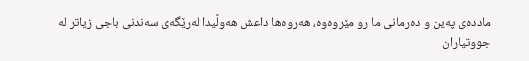مادده‌ی په‌ین و ده‌رمانى ما رو مێروه‌وه‌، هه‌روه‌ها داعش هه‌وڵیدا له‌رێگه‌ى سه‌ندنى باجی زیاتر له‌ جووتیاران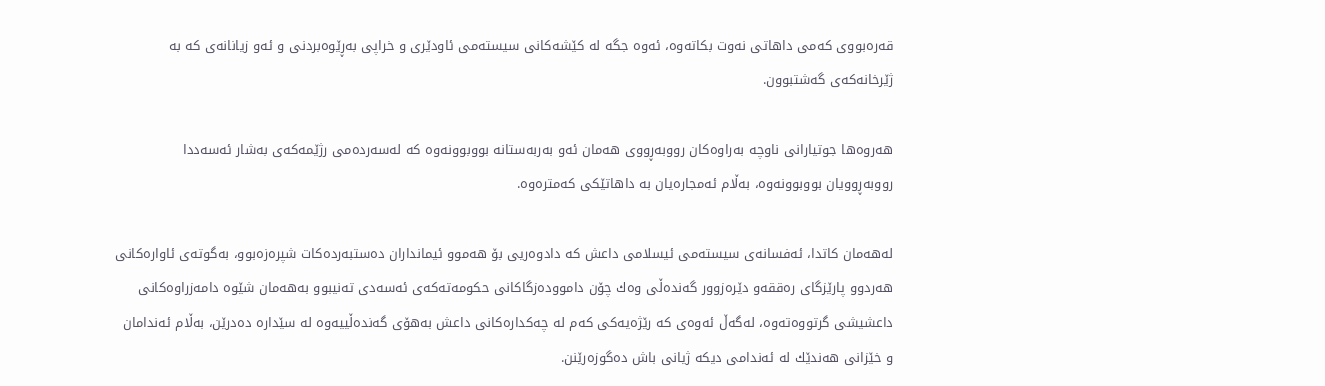قه‌ره‌بووی كه‌می داهاتى نه‌وت بكاته‌وه‌، ئه‌وه‌ جگه‌ له‌ كێشه‌كانى سیسته‌می ئاودێری و خراپى به‌ڕێوه‌بردنى و ئه‌و زیانانه‌ى كه‌ به‌ ژێرخانه‌كه‌ى گه‌شتبوون.

هه‌روه‌ها جوتیارانى ناوچه‌ به‌راوه‌كان رووبه‌ڕووى هه‌مان ئه‌و به‌ربه‌ستانه‌ بووبوونه‌وه‌ كه‌ له‌سه‌رده‌مى رژێمه‌كه‌ى به‌شار ئه‌سه‌ددا رووبەڕوویان بووبوونه‌وه‌، به‌ڵام ئه‌مجاره‌یان به‌ داهاتێكی كه‌مترە‌وه‌.

له‌هه‌مان كاتدا، ئه‌فسانه‌ى سیسته‌می ئیسلامی داعش كه‌ دادوه‌ريی بۆ هه‌موو ئیمانداران ده‌ستبه‌رده‌كات شپره‌زه‌بوو، به‌گوته‌ى ئاواره‌كانى هه‌ردوو پارێزگاى ره‌ققه‌و دێره‌زوور گه‌نده‌ڵی وه‌ك چۆن دامووده‌زگاكانى حكومه‌ته‌كه‌ى ئه‌سه‌دی تەنیبوو به‌هه‌مان شێوه‌ دامه‌زراوه‌كانى داعشیشی گرتووه‌ته‌وه‌، له‌گه‌ڵ ئه‌وه‌ى كه‌ رێژه‌یه‌كی كه‌م له‌ چه‌كداره‌كانى داعش به‌هۆى گه‌نده‌ڵییه‌وە له‌ سێداره‌ ده‌درێن، به‌ڵام ئه‌ندامان و خێزانى هه‌ندێك له‌ ئه‌ندامى دیكه‌ ژیانى باش ده‌گوزه‌رێنن.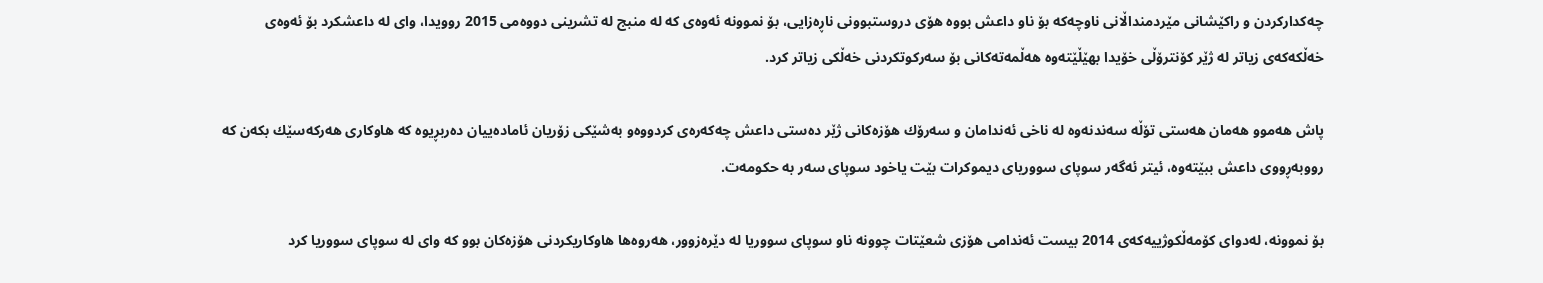چه‌كداركردن و راكێشانى مێردمنداڵانى ناوچه‌كه‌ بۆ ناو داعش بووه‌ هۆى دروستبوونى ناڕه‌زایی، بۆ نموونه‌ ئه‌وه‌ى كه‌ له‌ منبج له‌ تشرینی دووه‌می 2015 روویدا، وای له‌ داعشكرد بۆ ئه‌وه‌ى خه‌ڵكه‌كه‌ى زیاتر له‌ ژێر كۆنترۆڵى خۆیدا بهێڵێته‌وه‌ هه‌ڵمه‌ته‌كانى بۆ سه‌ركوتكردنى خه‌ڵكی زیاتر كرد.

پاش هه‌موو هه‌مان هه‌ستى تۆڵه‌ سه‌ندنه‌وه‌ له‌ ناخى ئه‌ندامان و سه‌رۆك هۆزه‌كانى ژێر ده‌ستى داعش چه‌كه‌ره‌ى كردووه‌و به‌شێكی زۆریان ئاماده‌ییان ده‌ربڕیوه‌ كه‌ هاوكاری هه‌ركه‌سێك بكه‌ن كه‌ رووبه‌ڕووى داعش ببێته‌وه‌، ئیتر ئه‌گه‌ر سوپاى سووریاى دیموكرات بێت یاخود سوپاى سه‌ر به‌ حكومه‌ت.

بۆ نموونه‌، له‌دواى كۆمه‌ڵكوژییه‌كه‌ى 2014 بیست ئه‌ندامى هۆزى شعێتات چوونه‌ ناو سوپاى سووریا له‌ دێره‌زوور، هه‌روه‌ها هاوكاریكردنى هۆزه‌كان بوو كه‌ وای له‌ سوپاى سووریا كرد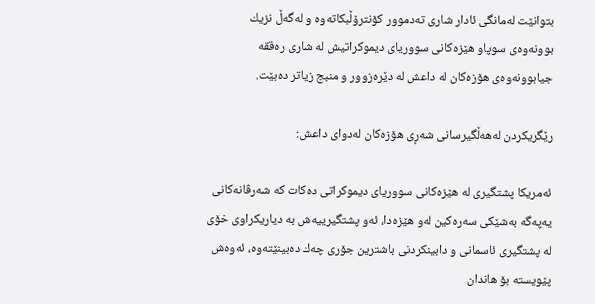بتوانێت له‌مانگی ئادار شاری ته‌دموور كۆنترۆڵبكاته‌وه‌ و له‌گه‌ڵ نزیك بوونه‌وه‌ى سوپاو هێزه‌كانى سووریاى دیموكراتیش له‌ شاری ره‌ققه‌ جیابوونه‌وه‌ى هۆزه‌كان له‌ داعش له‌ دێره‌زوور و منبج زیاتر ده‌بێت.

رێگریكردن له‌هه‌ڵگیرسانى شه‌ڕی هۆزه‌كان له‌دوای داعش:

ئه‌مریكا پشتگیری له‌ هێزه‌كانى سووریای دیموكراتى ده‌كات كه‌ شه‌رڤانه‌كانى یه‌په‌گه‌ به‌شێكی سه‌ره‌كین له‌و هێزه‌دا، ئه‌و پشتگیرییه‌ش به‌ دیاریكراوى خۆى له‌ پشتگیری ئاسمانی و دابینكردنى باشترین جۆری چه‌ك ده‌بینێته‌وه‌، ئه‌وه‌ش پێویسته‌ بۆ هاندان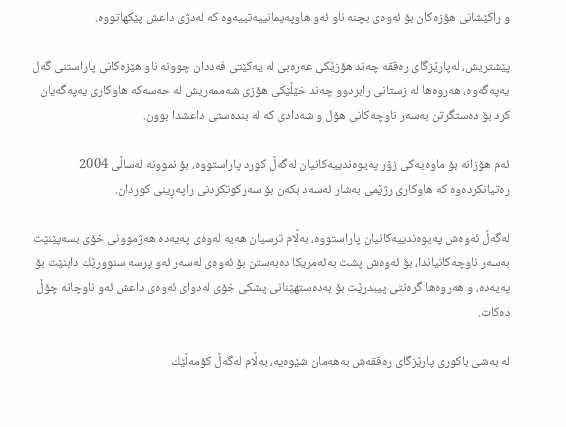و راكێشانى هۆزه‌كان بۆ ئه‌وه‌ى بچنه‌ ناو ئه‌و هاوپەیمانییەتییەوە‌ كه‌ له‌دژى داعش پێكهاتووه‌.

پێشتریش، له‌پارێزگاى ره‌ققه‌ چه‌ند هۆزێكی عه‌ره‌بی له‌ یه‌كێتى فه‌ددان چوونه‌ ناو هێزه‌كانى پاراستنى گه‌ل یه‌په‌گه‌وه‌، هه‌روه‌ها له‌ زستانى رابردوو چه‌ند خێڵێكی هۆزى شه‌ممه‌ریش له‌ حه‌سه‌كه‌ هاوكاری یه‌په‌گه‌یان كرد بۆ ده‌ستگرتن به‌سه‌ر ناوچه‌كانى هۆل و شه‌دادی كه‌ له‌ بنده‌ستى داعشدا بوون.

ئه‌م هۆزانه‌ بۆ ماوه‌یه‌كی زۆر په‌یوه‌ندییه‌كانیان له‌گه‌ڵ كورد پاراستووه‌، بۆ نموونه‌ له‌ساڵى 2004 ره‌تیانكرده‌وه‌ كه‌ هاوكاری رژێمی به‌شار ئه‌سه‌د بكه‌ن بۆ سه‌ركوتكردنى راپه‌ڕینى كوردان.

له‌گه‌ڵ ئه‌وه‌ش په‌یوه‌ندییه‌كانیان پاراستووه‌، به‌ڵام ترسیان هه‌یه‌ له‌وه‌ى په‌یه‌ده‌ هه‌ژموونى خۆى بسه‌پێنێت به‌سه‌ر ناوچه‌كانیاندا، بۆ ئه‌وه‌ش پشت به‌ئه‌مریكا ده‌به‌ستن بۆ ئه‌وه‌ى له‌سه‌ر ئه‌و پرسه‌ سنوورێك دابنێت بۆ په‌یه‌ده‌، و هه‌روه‌ها گره‌نتى پیبدرێت بۆ به‌ده‌ستهێنانى پشكی خۆى له‌دواى ئه‌وه‌ى داعش ئه‌و ناوچانه‌ چۆڵ ده‌كات.

له‌ به‌شی باكوری پارێزگای ره‌ققه‌ش به‌هه‌مان شێوه‌یه‌، به‌ڵام له‌گه‌ڵ كۆمه‌ڵێك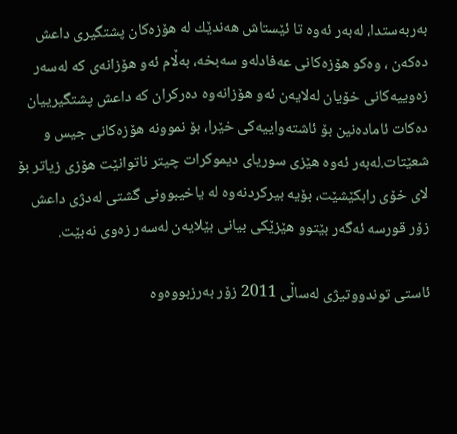به‌ربه‌ستدا، له‌به‌ر ئه‌وه‌ تا ئێستاش هه‌ندێك له‌ هۆزه‌كان پشتگیری داعش ده‌كه‌ن ، وه‌كو هۆزه‌كانى عه‌فادله‌و سه‌بخه‌، به‌ڵام ئه‌و هۆزانه‌ى كه‌ له‌سه‌ر زه‌وییه‌كانى خۆیان له‌لایه‌ن ئه‌و هۆزانه‌وه‌ ده‌ركران كه‌ داعش پشتگیرییان ده‌كات ئاماده‌نین بۆ ئاشته‌واییه‌كى خێرا، بۆ نموونه‌ هۆزه‌كانى جیس و شعێتات.له‌به‌ر ئه‌وه‌ هێزى سوریاى دیموكرات چیتر ناتوانێت هۆزی زیاتر بۆ لای خۆى رابكێشێت، بۆیه‌ بیركردنه‌وه‌ له‌ یاخیبوونى گشتى له‌دژى داعش زۆر قورسه‌ ئه‌گه‌ر بێتوو هێزێكی بیانى بێلایه‌ن له‌سه‌ر زه‌وی نه‌بێت.

ئاستى توندووتیژى له‌ساڵى 2011 زۆر به‌رزبووه‌وه‌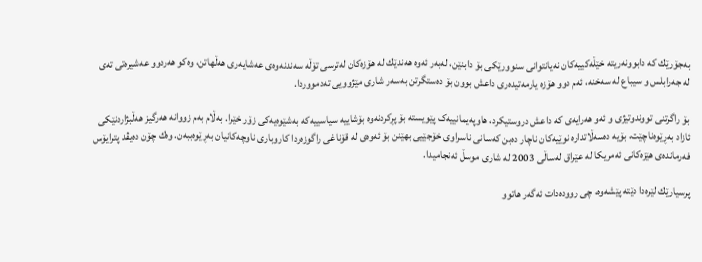به‌جۆرێك كه‌ دابوونه‌ریته‌ خێڵه‌كییه‌كان نه‌یانتوانى سنوورێكی بۆ دابنێن، له‌به‌ر ئه‌وه‌ هه‌ندێك له‌ هۆزه‌كان له‌ترسى تۆڵه‌ سه‌ندنه‌وه‌ی عه‌شایه‌ری هه‌ڵهاتن، وه‌كو هه‌ردوو عه‌شیره‌تى ته‌ی له‌ جه‌رابلس و سیباع له‌ سه‌خنه‌، ئه‌م دوو هۆزه‌ یارمه‌تیده‌ری داعش بوون بۆ ده‌ستگرتن به‌سه‌ر شاری مێژوویی ته‌دمووردا.

بۆ راگرتنى تووندوتیژی و ئه‌و هه‌رایه‌ى كه‌ داعش دروستیكرد، هاوپەیمانییەک پێویسته‌ بۆ پڕكردنه‌وه‌ بۆشاییه‌ سیاسییه‌كه‌ به‌شێوه‌یه‌كی زۆر خێرا. به‌ڵام به‌م زووانه‌ هه‌رگیز هه‌ڵبژاردنێكی ئازاد به‌ڕێوه‌ناچێت، بۆیه‌ ده‌سه‌ڵاتداره‌ نوێیه‌كان ناچار ده‌بن كه‌سانى ناسراوى خۆجێیی بهێنن بۆ ئه‌وه‌ى له‌ قۆناغی راگوزه‌ردا كاروبارى ناوچه‌كانیان به‌ڕێوه‌ببه‌ن. وه‌ك چۆن ده‌یڤد پترایۆس فه‌رمانده‌ى هێزه‌كانى ئه‌مریكا له‌ عێراق له‌ساڵى 2003 له‌ شاری موسڵ ئه‌نجامیدا.

پرسیارێك لێره‌دا دێته‌ پێشه‌وه‌، چی رووده‌دات ئه‌گه‌ر هاتوو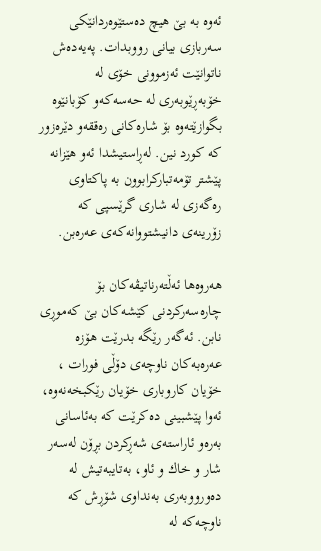ئه‌وه‌ به‌ بێ هیچ ده‌ستێوه‌ردانێكی سه‌ربازی بیانى رووبدات. په‌یه‌ده‌ش ناتوانێت ئه‌زموونى خۆی له‌ خۆبه‌ڕێوبه‌ری له‌ حه‌سه‌كه‌و كۆبانێوه‌ بگوازێته‌وه‌ بۆ شاره‌كانى رەققه‌و دێره‌زور كه‌ كورد نین. له‌ڕاستیشدا ئه‌و هێزانه‌ پێشتر تۆمه‌تباركرابوون به‌ پاكتاوى ره‌گه‌زی له‌ شاری گرێسپی كه‌ زۆرینه‌ى دانیشتووانه‌كه‌ى عه‌ره‌بن.

هه‌روه‌ها ئه‌ڵته‌رناتیڤه‌كان بۆ چاره‌سه‌ركردنى كێشه‌كان بێ كه‌موڕی نابن. ئه‌گه‌ر رێگه‌ بدرێت هۆزه‌ عه‌ره‌به‌كان ناوچه‌ى دۆڵى فورات ، خۆیان كاروباری خۆیان رێكبخه‌نه‌وه‌، ئه‌وا پێشبینی ده‌كرێت كه‌ به‌ئاسانى به‌ره‌و ئاراسته‌ى شه‌ڕكردن بڕۆن له‌سه‌ر شار و خاك و ئاو، به‌تایبه‌تیش له‌ ده‌ورووبه‌ری به‌نداوى شۆڕش كه‌ ناوچه‌كه‌ له‌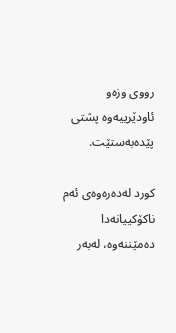رووی وزه‌و ئاودێرییه‌وه‌ پشتى پێده‌به‌ستێت.

كورد له‌ده‌ره‌وه‌ى ئه‌م ناكۆكییانه‌دا ده‌مێننه‌وه‌، له‌به‌ر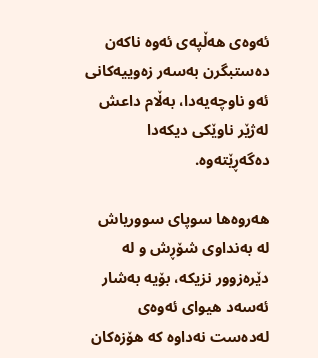ئه‌وه‌ى هه‌ڵپه‌ى ئه‌وه‌ ناكه‌ن ده‌ستبگرن به‌سه‌ر زه‌وییه‌كانى ئه‌و ناوچه‌یه‌دا، به‌ڵام داعش له‌ژێر ناوێكی دیكه‌دا ده‌گه‌ڕێته‌وه‌.

هه‌روه‌ها سوپاى سووریاش له‌ به‌نداوى شۆڕش و له‌ دێره‌زوور نزیكه‌، بۆیه‌ به‌شار ئه‌سه‌د هیواى ئه‌وه‌ى له‌ده‌ست نه‌داوه‌ كه‌ هۆزه‌كان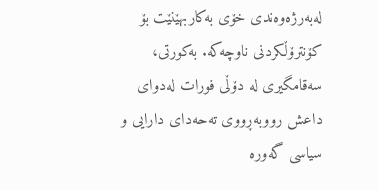له‌به‌رژه‌وه‌ندی خۆى به‌كاربهێنێت بۆ كۆنترۆڵكردنى ناوچه‌كه‌. به‌كورتی، سه‌قامگیری له‌ دۆڵى فورات له‌دواى داعش رووبه‌ڕووی ته‌حه‌دای دارایی و سیاسی گه‌وره‌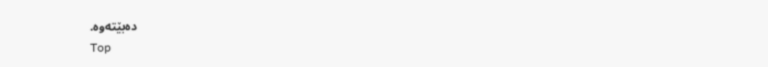ده‌بێته‌وه‌.
Top